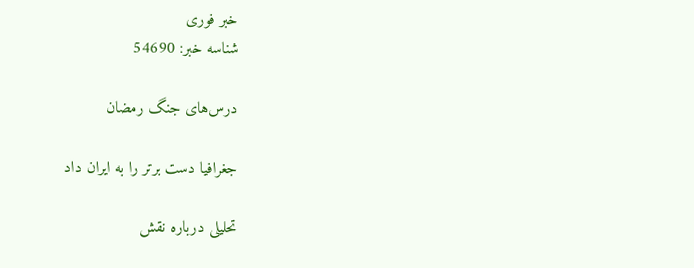خبر فوری
شناسه خبر: 54690

درس‌های جنگ رمضان

جغرافیا دست برتر را به ایران داد

تحلیلی درباره نقش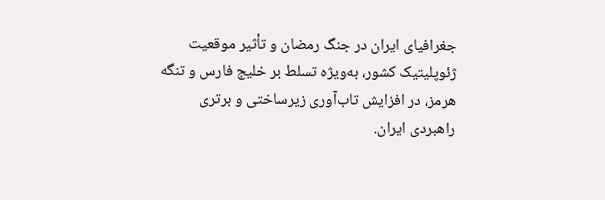جغرافیای ایران در جنگ رمضان و تأثیر موقعیت ژئوپلیتیک کشور، به‌ویژه تسلط بر خلیج فارس و تنگه هرمز، در افزایش تاب‌آوری زیرساختی و برتری راهبردی ایران.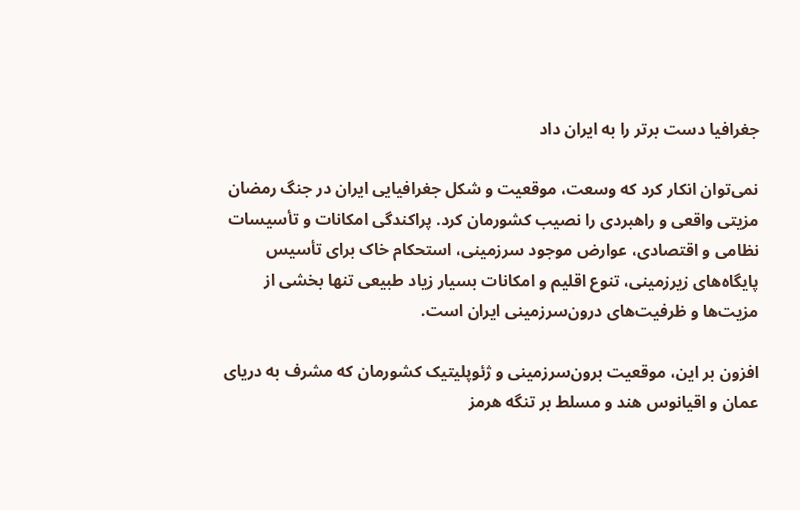جغرافیا دست برتر را به ایران داد

نمی‌توان انکار کرد که وسعت، موقعیت و شکل جغرافیایی ایران در جنگ رمضان مزیتی واقعی و راهبردی را نصیب کشورمان کرد. پراکندگی امکانات و تأسیسات نظامی و اقتصادی، عوارض موجود سرزمینی، استحکام خاک برای تأسیس پایگاه‌های زیرزمینی، تنوع اقلیم و امکانات بسیار زیاد طبیعی تنها بخشی از مزیت‌ها و ظرفیت‌های درون‌سرزمینی ایران است.

افزون بر این، موقعیت برون‌سرزمینی و ژئوپلیتیک کشورمان که مشرف به دریای عمان و اقیانوس هند و مسلط بر تنگه هرمز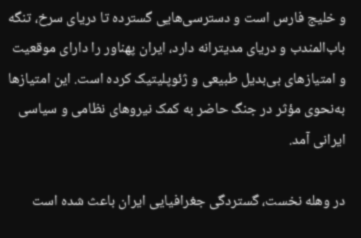و خلیج فارس است و دسترسی‌هایی گسترده تا دریای سرخ، تنگه باب‌المندب و دریای مدیترانه دارد، ایران پهناور را دارای موقعیت و امتیازهای بی‌بدیل طبیعی و ژئوپلیتیک کرده است. این امتیازها به‌نحوی مؤثر در جنگ حاضر به کمک نیروهای نظامی و سیاسی ایرانی آمد.

در وهله نخست، گستردگی جغرافیایی ایران باعث شده است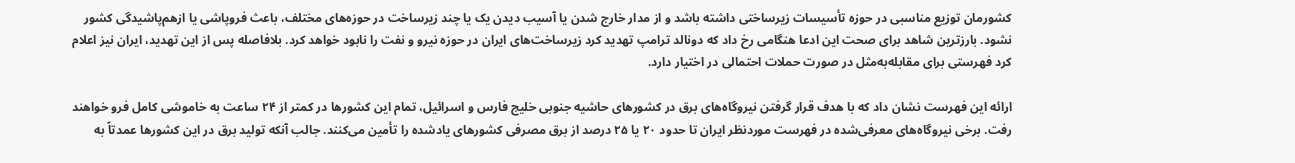کشورمان توزیع مناسبی در حوزه تأسیسات زیرساختی داشته باشد و از مدار خارج شدن یا آسیب دیدن یک یا چند زیرساخت در حوزه‌های مختلف، باعث فروپاشی یا ازهم‌پاشیدگی کشور نشود. بارزترین شاهد برای صحت این ادعا هنگامی رخ داد که دونالد ترامپ تهدید کرد زیرساخت‌های ایران در حوزه نیرو و نفت را نابود خواهد کرد. بلافاصله پس از این تهدید، ایران نیز اعلام کرد فهرستی برای مقابله‌به‌مثل در صورت حملات احتمالی در اختیار دارد.

ارائه این فهرست نشان داد که با هدف قرار گرفتن نیروگاه‌های برق در کشورهای حاشیه جنوبی خلیج فارس و اسرائیل، تمام این کشورها در کمتر از ۲۴ ساعت به خاموشی کامل فرو خواهند رفت. برخی نیروگاه‌های معرفی‌شده در فهرست موردنظر ایران تا حدود ۲۰ یا ۲۵ درصد از برق مصرفی کشورهای یادشده را تأمین می‌کنند. جالب آنکه تولید برق در این کشورها عمدتاً به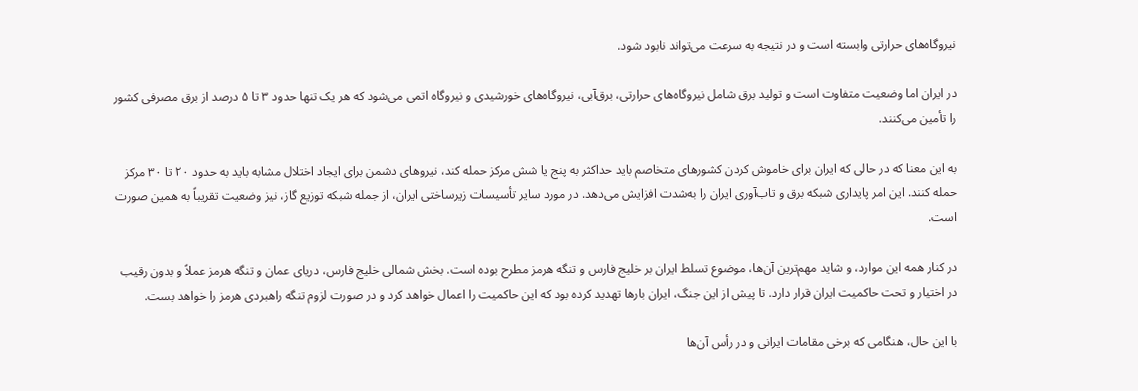نیروگاه‌های حرارتی وابسته است و در نتیجه به سرعت می‌تواند نابود شود.

در ایران اما وضعیت متفاوت است و تولید برق شامل نیروگاه‌های حرارتی، برق‌آبی، نیروگاه‌های خورشیدی و نیروگاه اتمی می‌شود که هر یک تنها حدود ۳ تا ۵ درصد از برق مصرفی کشور را تأمین می‌کنند.

به این معنا که در حالی که ایران برای خاموش کردن کشورهای متخاصم باید حداکثر به پنج یا شش مرکز حمله کند، نیروهای دشمن برای ایجاد اختلال مشابه باید به حدود ۲۰ تا ۳۰ مرکز حمله کنند. این امر پایداری شبکه برق و تاب‌آوری ایران را به‌شدت افزایش می‌دهد. در مورد سایر تأسیسات زیرساختی ایران، از جمله شبکه توزیع گاز، نیز وضعیت تقریباً به همین صورت است.

در کنار همه این موارد، و شاید مهم‌ترین آن‌ها، موضوع تسلط ایران بر خلیج فارس و تنگه هرمز مطرح بوده است. بخش شمالی خلیج فارس، دریای عمان و تنگه هرمز عملاً و بدون رقیب در اختیار و تحت حاکمیت ایران قرار دارد. تا پیش از این جنگ، ایران بارها تهدید کرده بود که این حاکمیت را اعمال خواهد کرد و در صورت لزوم تنگه راهبردی هرمز را خواهد بست.

با این حال، هنگامی که برخی مقامات ایرانی و در رأس آن‌ها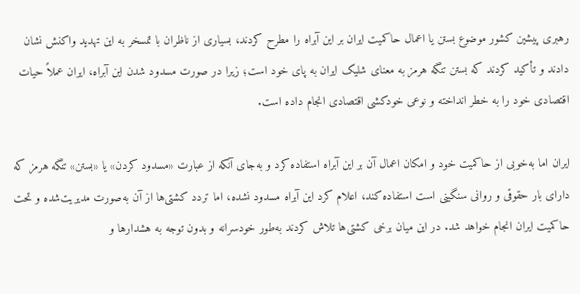رهبری پیشین کشور موضوع بستن یا اعمال حاکمیت ایران بر این آبراه را مطرح کردند، بسیاری از ناظران با تمسخر به این تهدید واکنش نشان دادند و تأکید کردند که بستن تنگه هرمز به معنای شلیک ایران به پای خود است؛ زیرا در صورت مسدود شدن این آبراه، ایران عملاً حیات اقتصادی خود را به خطر انداخته و نوعی خودکشی اقتصادی انجام داده است.

ایران اما به‌خوبی از حاکمیت خود و امکان اعمال آن بر این آبراه استفاده کرد و به‌جای آنکه از عبارت «مسدود کردن» یا «بستن» تنگه هرمز که دارای بار حقوقی و روانی سنگینی است استفاده کند، اعلام کرد این آبراه مسدود نشده، اما تردد کشتی‌ها از آن به‌صورت مدیریت‌شده و تحت حاکمیت ایران انجام خواهد شد. در این میان برخی کشتی‌ها تلاش کردند به‌طور خودسرانه و بدون توجه به هشدارها و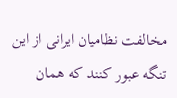مخالفت نظامیان ایرانی از این تنگه عبور کنند که همان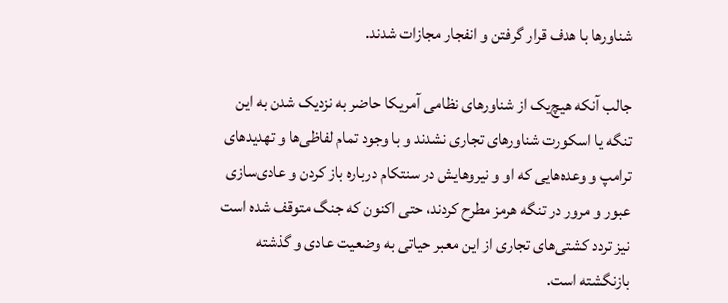شناورها با هدف قرار گرفتن و انفجار مجازات شدند.

جالب آنکه هیچ‌یک از شناورهای نظامی آمریکا حاضر به نزدیک شدن به این تنگه یا اسکورت شناورهای تجاری نشدند و با وجود تمام لفاظی‌ها و تهدیدهای ترامپ و وعده‌هایی که او و نیروهایش در سنتکام درباره باز کردن و عادی‌سازی عبور و مرور در تنگه هرمز مطرح کردند، حتی اکنون که جنگ متوقف شده است نیز تردد کشتی‌های تجاری از این معبر حیاتی به وضعیت عادی و گذشته بازنگشته است.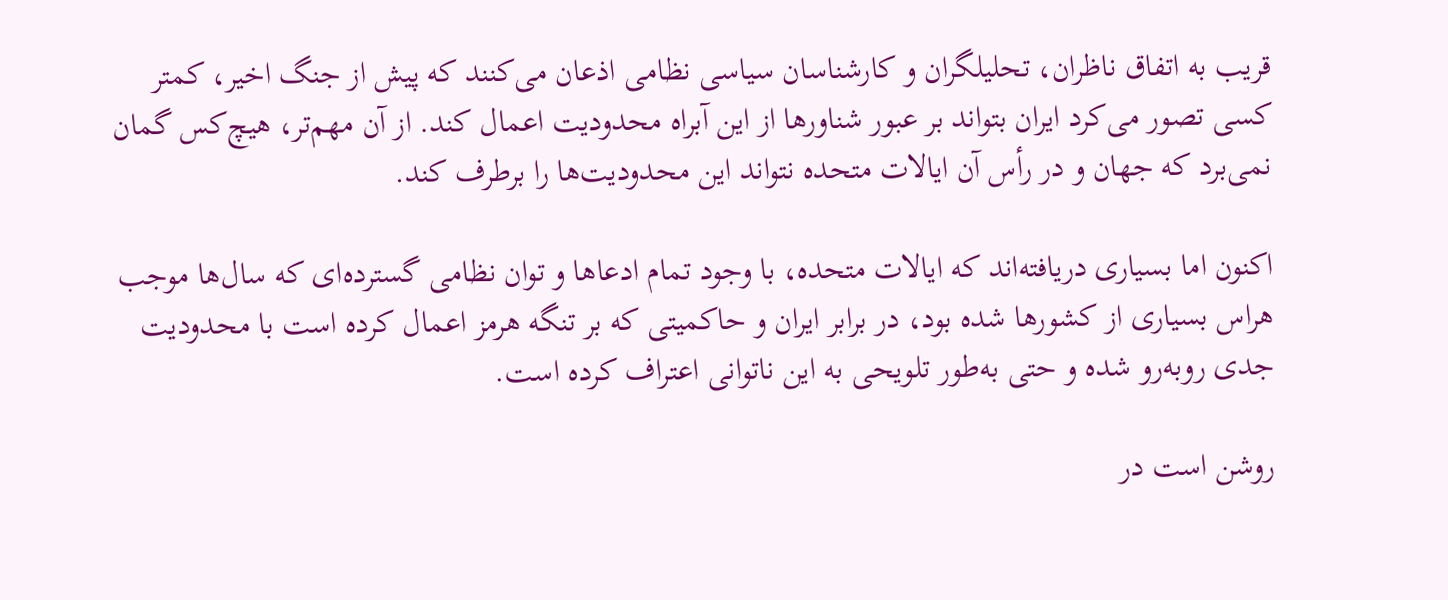قریب به اتفاق ناظران، تحلیلگران و کارشناسان سیاسی نظامی اذعان می‌کنند که پیش از جنگ اخیر، کمتر کسی تصور می‌کرد ایران بتواند بر عبور شناورها از این آبراه محدودیت اعمال کند. از آن مهم‌تر، هیچ‌کس گمان نمی‌برد که جهان و در رأس آن ایالات متحده نتواند این محدودیت‌ها را برطرف کند.

اکنون اما بسیاری دریافته‌اند که ایالات متحده، با وجود تمام ادعاها و توان نظامی گسترده‌ای که سال‌ها موجب هراس بسیاری از کشورها شده بود، در برابر ایران و حاکمیتی که بر تنگه هرمز اعمال کرده است با محدودیت جدی روبه‌رو شده و حتی به‌طور تلویحی به این ناتوانی اعتراف کرده است.

روشن است در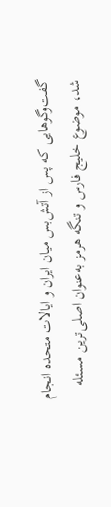گفت‌وگوهایی که پس از آتش‌بس میان ایران و ایالات متحده انجام شد، موضوع خلیج فارس و تنگه هرمز به‌عنوان اصلی‌ترین مسئله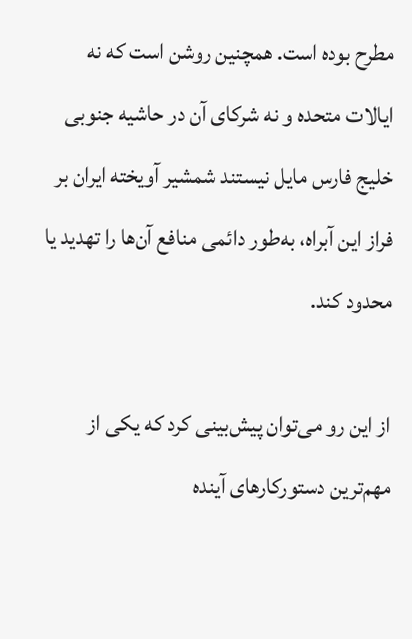مطرح بوده است. همچنین روشن است که نه ایالات متحده و نه شرکای آن در حاشیه جنوبی خلیج فارس مایل نیستند شمشیر آویخته ایران بر فراز این آبراه، به‌طور دائمی منافع آن‌ها را تهدید یا محدود کند.

از این رو می‌توان پیش‌بینی کرد که یکی از مهم‌ترین دستورکارهای آینده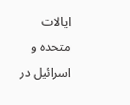ایالات متحده و اسرائیل در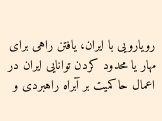رویارویی با ایران، یافتن راهی برای مهار یا محدود کردن توانایی ایران در اعمال حاکمیت بر آبراه راهبردی و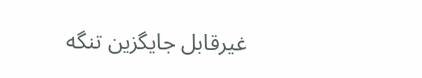غیرقابل جایگزین تنگه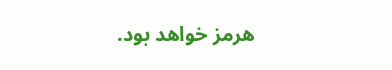هرمز خواهد بود.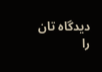دیدگاه تان را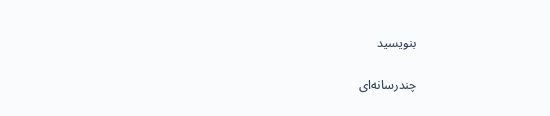بنویسید

چندرسانه‌ای